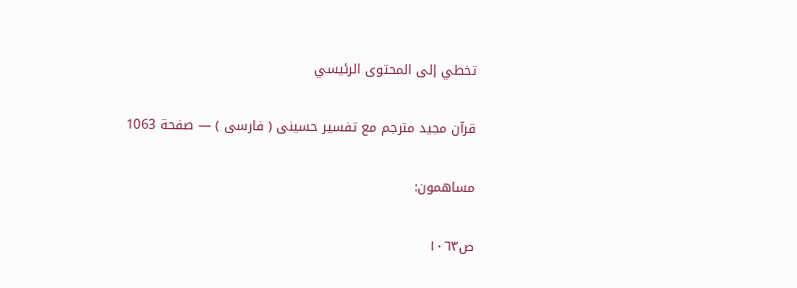تخطي إلى المحتوى الرئيسي

قرآن مجيد مترجم مع تفسير حسينى ( فارسى ) — صفحة 1063

مساهمون:

ص١٠٦٣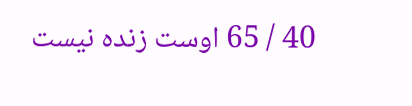40 / 65 اوست زنده نيست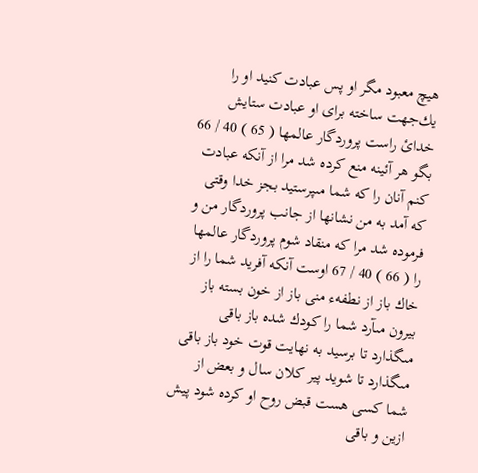هيچ معبود مگر او پس عبادت كنيد او را يك‌جهت ساخته براى او عبادت ستايش خدائ راست پروردگار عالمها ( 65 ) 40 / 66 بگو هر آئينه منع كرده شد مرا از آنكه عبادت كنم آنان را كه شما مىپرستيد بجز خدا وقتى كه آمد به من نشانها از جانب پروردگار من و فرموده شد مرا كه منقاد شوم پروردگار عالمها را ( 66 ) 40 / 67 اوست آنكه آفريد شما را از خاك باز از نطفهء منى باز از خون بسته باز بيرون مىآرد شما را كودك شده باز باقى مىگذارد تا برسيد به نهايت قوت خود باز باقى مىگذارد تا شويد پير كلان سال و بعض از شما كسى هست قبض روح او كرده شود پيش ازين و باقى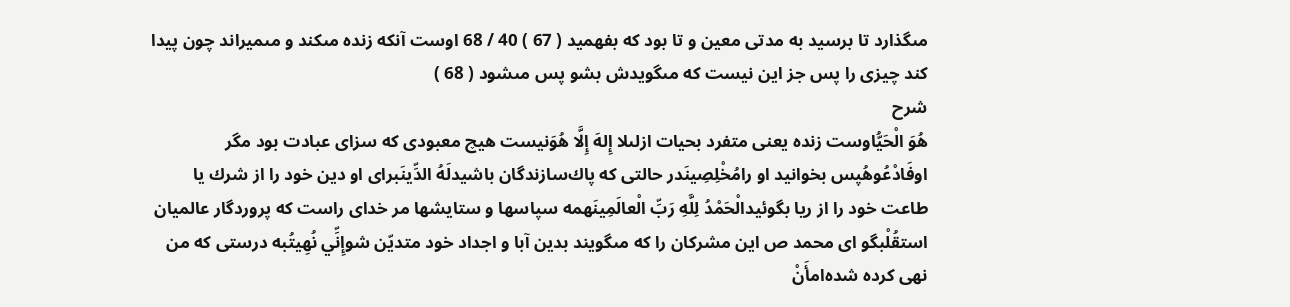مىگذارد تا برسيد به مدتى معين و تا بود كه بفهميد ( 67 ) 40 / 68 اوست آنكه زنده مىكند و مىميراند چون پيدا كند چيزى را پس جز اين نيست كه مىگويدش بشو پس مىشود ( 68 )
شرح
هُوَ الْحَيُّاوست زنده يعنى متفرد بحيات ازلىلا إِلهَ إِلَّا هُوَنيست هيچ معبودى كه سزاى عبادت بود مگر اوفَادْعُوهُپس بخوانيد او رامُخْلِصِينَدر حالتى كه پاك‌سازندگان باشيدلَهُ الدِّينَبراى او دين خود را از شرك يا طاعت خود را از ريا بگوئيدالْحَمْدُ لِلَّهِ رَبِّ الْعالَمِينَهمه سپاسها و ستايشها مر خداى راست كه پروردگار عالميان استقُلْبگو اى محمد ص اين مشركان را كه مىگويند بدين آبا و اجداد خود متديّن شوإِنِّي نُهِيتُبه درستى كه من نهى كرده شده‌امأَنْ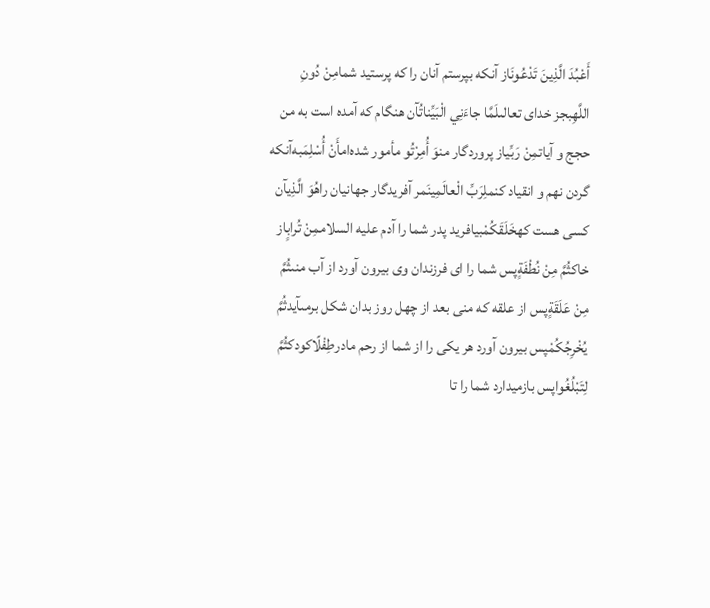أَعْبُدَ الَّذِينَ تَدْعُونَاز آنكه بپرستم آنان را كه پرستيد شمامِنْ دُونِ اللَّهِبجز خداى تعالىلَمَّا جاءَنِي الْبَيِّناتُآن هنگام كه آمده است به من حجج و آياتمِنْ رَبِّياز پروردگار منوَ أُمِرْتُو مأمور شده‌امأَنْ أُسْلِمَبه‌آنكه گردن نهم و انقياد كنملِرَبِّ الْعالَمِينَمر آفريدگار جهانيان راهُوَ الَّذِيآن كسى هست كهخَلَقَكُمْبيافريد پدر شما را آدم عليه السلاممِنْ تُرابٍاز خاكثُمَّ مِنْ نُطْفَةٍپس شما را اى فرزندان وى بيرون آورد از آب منىثُمَّ مِنْ عَلَقَةٍپس از علقه كه منى بعد از چهل روز بدان شكل برمىآيدثُمَّ يُخْرِجُكُمْپس بيرون آورد هر يكى را از شما از رحم مادرطِفْلًاكودكثُمَّ لِتَبْلُغُواپس بازميدارد شما را تا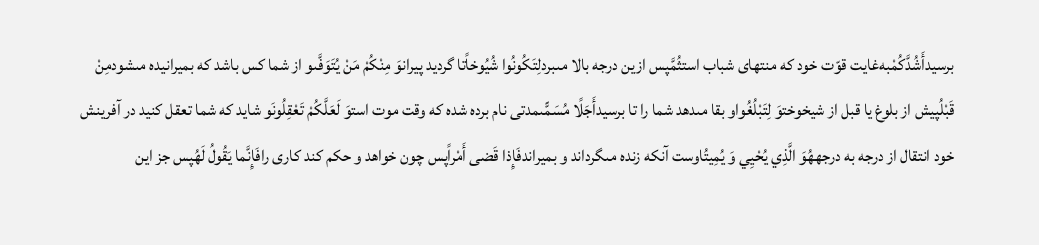برسيدأَشُدَّكُمْبه‌غايت قوّت خود كه منتهاى شباب استثُمَّپس ازين درجه بالا مىبردلِتَكُونُوا شُيُوخاًتا گرديد پيرانوَ مِنْكُمْ مَنْ يُتَوَفَّىو از شما كس باشد كه بميرانيده مىشودمِنْ قَبْلُپيش از بلوغ يا قبل از شيخوختوَ لِتَبْلُغُواو بقا مىدهد شما را تا برسيدأَجَلًا مُسَمًّىمدتى نام برده شده كه وقت موت استوَ لَعَلَّكُمْ تَعْقِلُونَو شايد كه شما تعقل كنيد در آفرينش خود انتقال از درجه به درجههُوَ الَّذِي يُحْيِي وَ يُمِيتُاوست آنكه زنده مىگرداند و بميراندفَإِذا قَضى أَمْراًپس چون خواهد و حكم كند كارى رافَإِنَّما يَقُولُ لَهُپس جز اين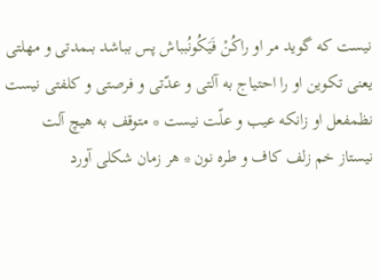نيست كه گويد مر او راكُنْ فَيَكُونُبباش پس بباشد بىمدتى و مهلتى يعنى تكوين او را احتياج به آلتى و عدّتى و فرصتى و كلفتى نيست نظمفعل او زانكه عيب و علّت نيست * متوقف به هيچ آلت نيستاز خم زلف كاف و طره نون * هر زمان شكلى آورد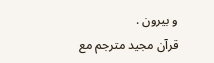و بيرون .
قرآن مجيد مترجم مع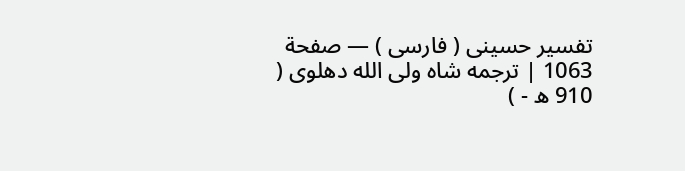تفسير حسينى ( فارسى ) — صفحة 1063 | ترجمه شاه ولى الله دهلوى ( 910 ه - )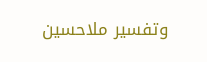وتفسير ملاحسين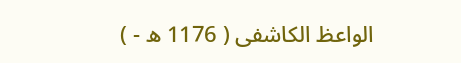الواعظ الكاشفى ( 1176 ه - )